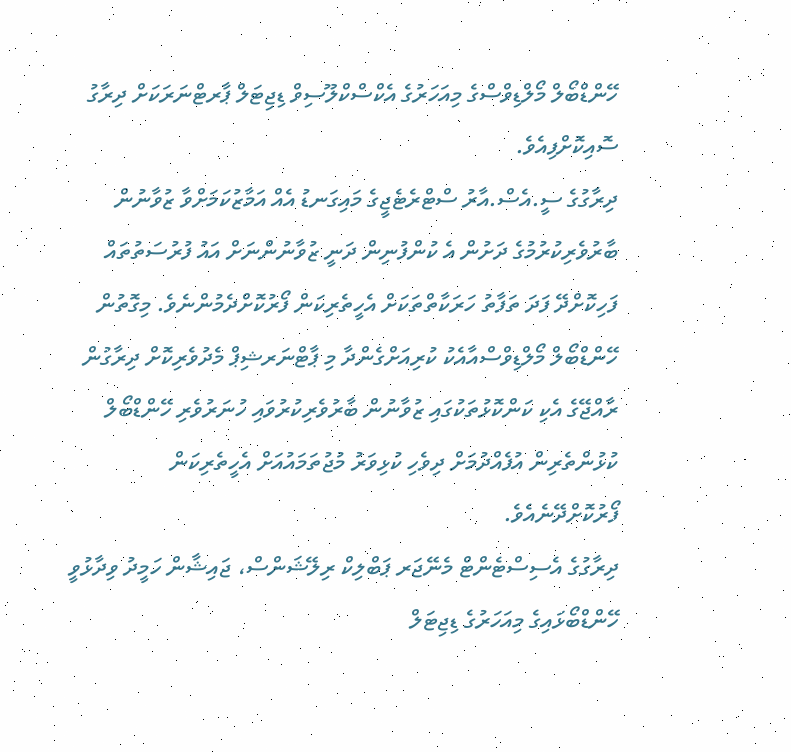ހޭންޑްބޯލް މޯލްޑިވްސްގެ މިއަހަރުގެ އެކްސްކްލޫސިވް ޑިޖިޓަލް ޕާރޓްނަރަކަށް ދިރާގު ސޮއިކޮށްފިއެވެ.
ދިރާގުގެ ސީ.އެސް.އާރު ސްޓްރެޓެޖީގެ މައިގަނޑު އެއް އަމާޒުކަމަށްވާ ޒުވާނުން ބާރުވެރިކުރުމުގެ ދަށުން އެ ކުންފުނިން ދަނީ ޒުވާނުންނަށް އައު ފުރުސަތުތައް ފަހިކޮށްދޭ ފަދަ ތަފާތު ހަރަކާތްތަކަށް އެހީތެރިކަން ފޯރުކޮށްދެމުންނެވެ. މިގޮތުން ހޭންޑްބޯލް މޯލްޑިވްސްއާއެކު ކުރިއަށްގެންދާ މި ޕާޓްނަރޝިޕް މެދުވެރިކޮށް ދިރާގުން ރާއްޖޭގެ އެކި ކަންކޮޅުތަކުގައި ޒުވާނުން ބާރުވެރިކުރުވައި ހުނަރުވެރި ހޭންޑްބޯލް ކުޅުންތެރިން އުފެއްދުމަށް ދިވެހި ކުޅިވަރު މުޖުތަމައުއަށް އެހީތެރިކަން ފޯރުކޮށްދޭނެއެވެ.
ދިރާގުގެ އެސިސްޓެންޓް މެނޭޖަރ ޕަބްލިކް ރިލޭޝަންސް، ޖައިޝާން ހަމީދު ވިދާޅުވީ ހޭންޑްބޯޅައިގެ މިއަހަރުގެ ޑިޖިޓަލް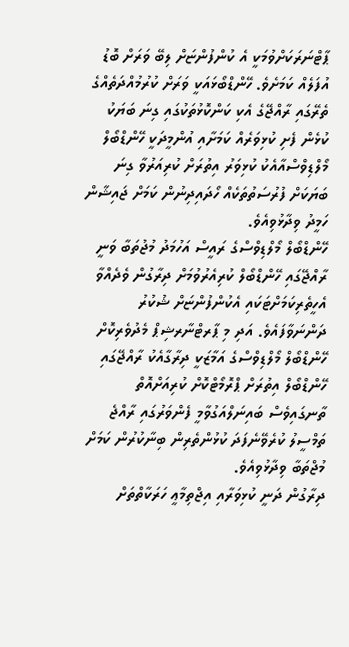ޕާޓްނަރަކަށްވުމަކީ އެ ކުންފުންޏަށް ލިބޭ ވަރަށް ބޮޑު އުފަލެއް ކަމަށެވެ. ހޭންޑްބޯޅައަކީ ވަރަށް ކުރުމުއްދަތެއްގެ ތެރޭގައި ރާއްޖޭގެ އެކި ކަންކޮޅުތަކުގައި ގިނަ ބަޔަކު ކުޅެން ފެށި ކުޅިވަރެއް ކަމަށާއި އުންމީދަކީ ހޭންޑްބޯލް މޯލްޑިވްސްއާއެކު ކުޅިވަރު އިތުރަށް ކުރިއަރުވާ ގިނަ ބަޔަކަށް ފުރުސަތުތަކެއް ހޯދައިދިނުން ކަމަށް ޖައިޝާން ހަމީދު ވިދާޅުވިއެވެ.
ހޭންޑްބޯލް މޯލްޑިވްސްގެ ރައީސް އަހުމަދު މުޖުތަބާ ވަނީ ރާއްޖޭގައި ހޭންޑްބޯލް ކުރިއެރުވުމަށް ދިރާގުން ވެދެއްވާ އެހީތެރިކަމަށްޓަކައި އެކުންފުންޏަށް ޝުކުރު ދަންނަވާފައެވެ. އަދި މި ޕާރޓްނާރޝިޕް މެދުވެރިކޮށް ހޭންޑްބޯލް މޯލްޑިވްސްގެ އަމާޒަކީ ދިރާގާއެކު ރާއްޖޭގައި ހޭންޑްބޯލް އިތުރަށް ޕްރޮމޯޓްކޮށް ކުރިއަށްއޮތް ތާނގައިވެސް ބައިނަލްއަގުވާމީ ފެންވަރުގައި ރާއްޖެ ތަމްސީލު ކުރެވޭނެފަދަ ކުޅުންތެރިން ބިނާކުރުން ކަމަށް މުޖްތަބާ ވިދާޅުވިއެވެ.
ދިރާގުން ދަނީ ކުޅިވަރާއި އިޖްތިމާޢީ ހަރަކާތްތަށް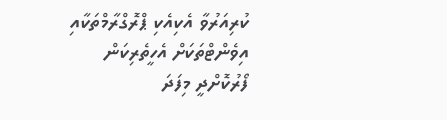ކުރިއަރުވާ އެކިއެކި ޕްރޮގްރާމްތަކާއި އިވެންޓްތަކަށް އެހީތެރިކަން ފޯރުކޮށްދީ މިފަދަ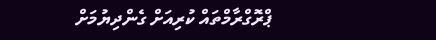ޕްރޮގްރާމްތައް ކުރިއަށް ގެންދިޔުމަށް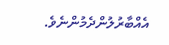އެއްބާރުލުންދެމުންނެވެ.